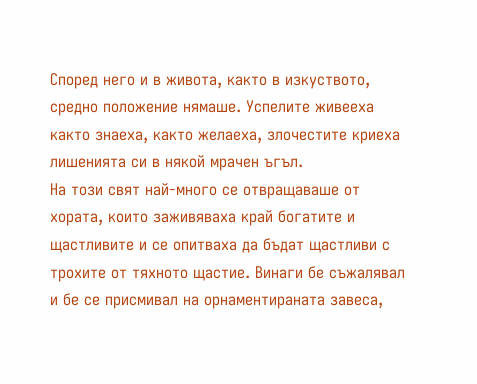Според него и в живота, както в изкуството, средно положение нямаше. Успелите живееха както знаеха, както желаеха, злочестите криеха лишенията си в някой мрачен ъгъл.
На този свят най-много се отвращаваше от хората, които заживяваха край богатите и щастливите и се опитваха да бъдат щастливи с трохите от тяхното щастие. Винаги бе съжалявал и бе се присмивал на орнаментираната завеса,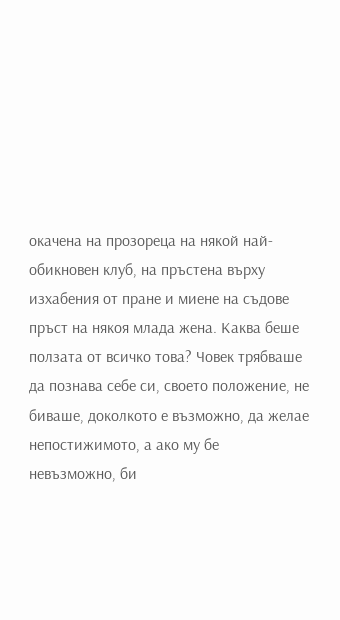окачена на прозореца на някой най-обикновен клуб, на пръстена върху изхабения от пране и миене на съдове пръст на някоя млада жена. Каква беше ползата от всичко това? Човек трябваше да познава себе си, своето положение, не биваше, доколкото е възможно, да желае непостижимото, а ако му бе невъзможно, би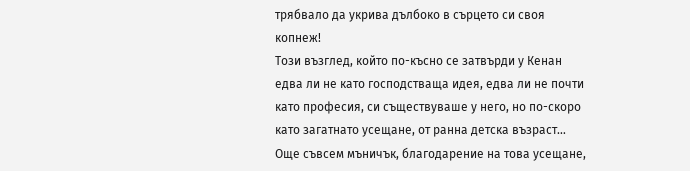трябвало да укрива дълбоко в сърцето си своя копнеж!
Този възглед, който по-късно се затвърди у Кенан едва ли не като господстваща идея, едва ли не почти като професия, си съществуваше у него, но по-скоро като загатнато усещане, от ранна детска възраст… Още съвсем мъничък, благодарение на това усещане,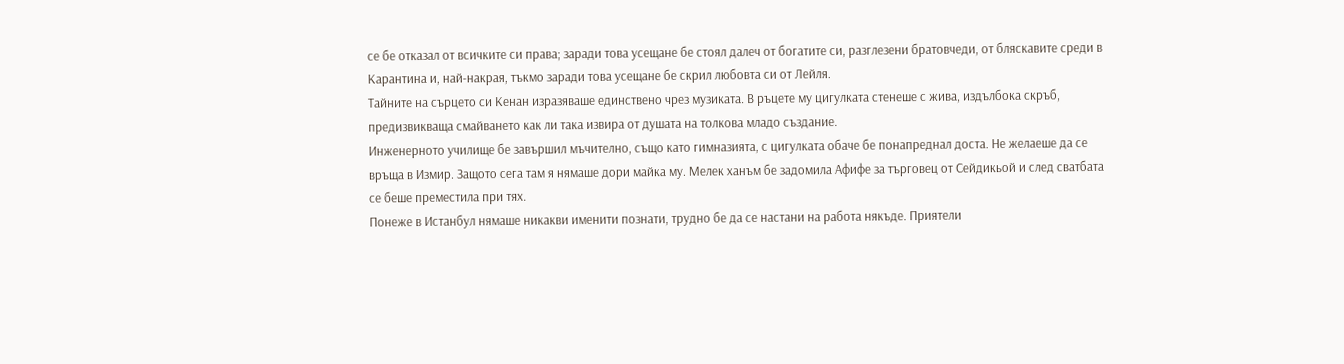се бе отказал от всичките си права; заради това усещане бе стоял далеч от богатите си, разглезени братовчеди, от бляскавите среди в Карантина и, най-накрая, тъкмо заради това усещане бе скрил любовта си от Лейля.
Тайните на сърцето си Кенан изразяваше единствено чрез музиката. В ръцете му цигулката стенеше с жива, издълбока скръб, предизвикваща смайването как ли така извира от душата на толкова младо създание.
Инженерното училище бе завършил мъчително, също като гимназията, с цигулката обаче бе понапреднал доста. Не желаеше да се връща в Измир. Защото сега там я нямаше дори майка му. Мелек ханъм бе задомила Афифе за търговец от Сейдикьой и след сватбата се беше преместила при тях.
Понеже в Истанбул нямаше никакви именити познати, трудно бе да се настани на работа някъде. Приятели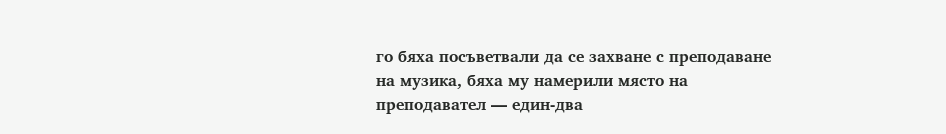го бяха посъветвали да се захване с преподаване на музика, бяха му намерили място на преподавател — един-два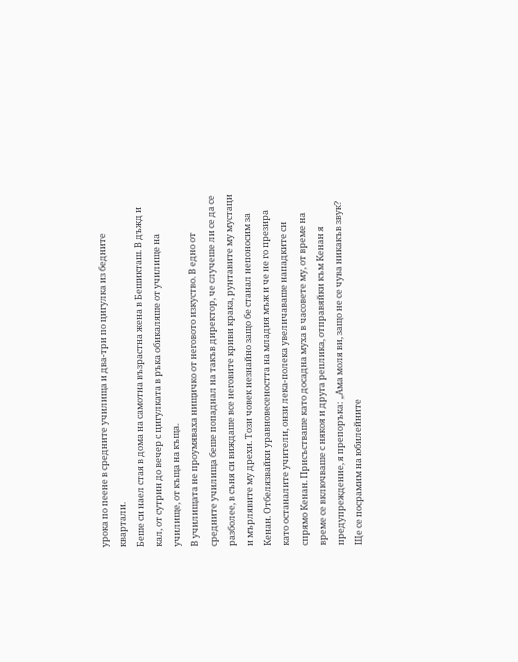урока по пеене в средните училища и два-три по цигулка из бедните квартали.
Беше си наел стая в дома на самотна възрастна жена в Бешикташ. В дъжд и кал, от сутрин до вечер с цигулката в ръка обикаляше от училище на училище, от къща на къща.
В училищата не проумяваха нищичко от неговото изкуство. В едно от средните училища беше попаднал на такъв директор, че случеше ли се да се разболее, в съня си виждаше все неговите криви крака, рунтавите му мустаци и мърлявите му дрехи. Този човек незнайно защо бе станал непоносим за Кенан. Отбелязвайки уравновесеността на младия мъж и че не го презира като останалите учители, онзи лека-полека увеличаваше нападките си спрямо Кенан. Присъстваше като досадна муха в часовете му, от време на време се включваше с някоя и друга реплика, отправяйки към Кенан я предупреждение, я препоръка: „Ама моля ви, защо не се чува никакъв звук? Ще се посрамим на юбилейните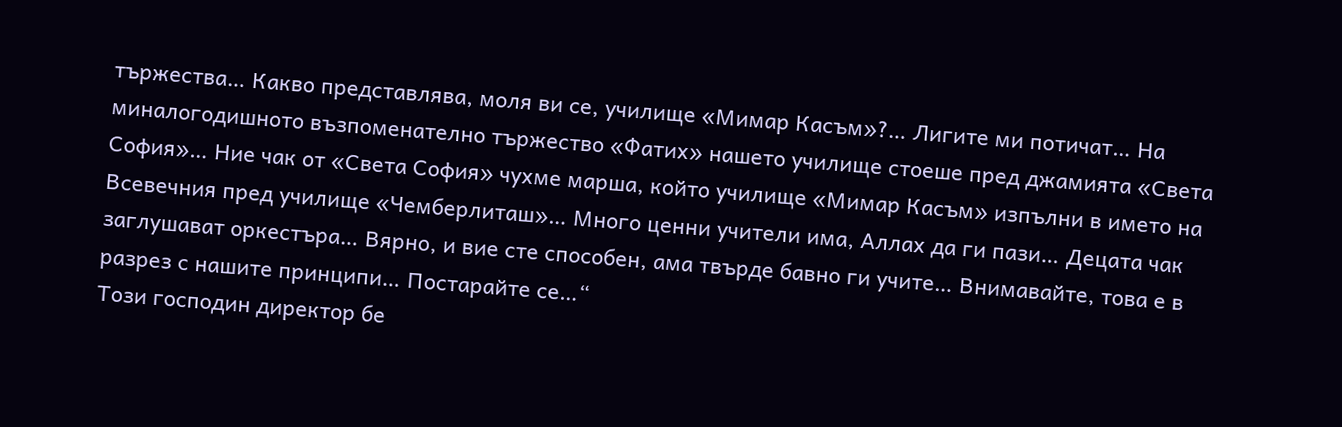тържества… Какво представлява, моля ви се, училище «Мимар Касъм»?… Лигите ми потичат… На миналогодишното възпоменателно тържество «Фатих» нашето училище стоеше пред джамията «Света София»… Ние чак от «Света София» чухме марша, който училище «Мимар Касъм» изпълни в името на Всевечния пред училище «Чемберлиташ»… Много ценни учители има, Аллах да ги пази… Децата чак заглушават оркестъра… Вярно, и вие сте способен, ама твърде бавно ги учите… Внимавайте, това е в разрез с нашите принципи… Постарайте се…“
Този господин директор бе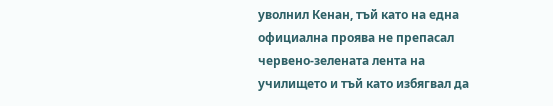уволнил Кенан, тъй като на една официална проява не препасал червено-зелената лента на училището и тъй като избягвал да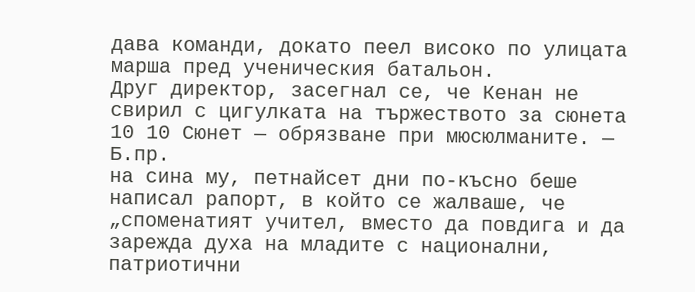дава команди, докато пеел високо по улицата марша пред ученическия батальон.
Друг директор, засегнал се, че Кенан не свирил с цигулката на тържеството за сюнета 10 10 Сюнет — обрязване при мюсюлманите. — Б.пр.
на сина му, петнайсет дни по-късно беше написал рапорт, в който се жалваше, че „споменатият учител, вместо да повдига и да зарежда духа на младите с национални, патриотични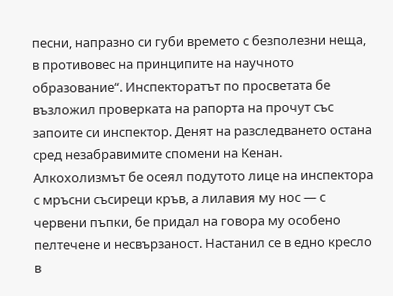песни, напразно си губи времето с безполезни неща, в противовес на принципите на научното образование“. Инспекторатът по просветата бе възложил проверката на рапорта на прочут със запоите си инспектор. Денят на разследването остана сред незабравимите спомени на Кенан.
Алкохолизмът бе осеял подутото лице на инспектора с мръсни съсиреци кръв, а лилавия му нос — с червени пъпки, бе придал на говора му особено пелтечене и несвързаност. Настанил се в едно кресло в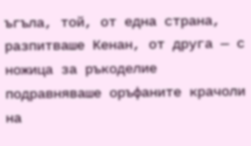ъгъла, той, от една страна, разпитваше Кенан, от друга — с ножица за ръкоделие подравняваше оръфаните крачоли на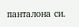панталона си.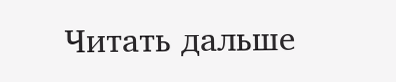Читать дальше